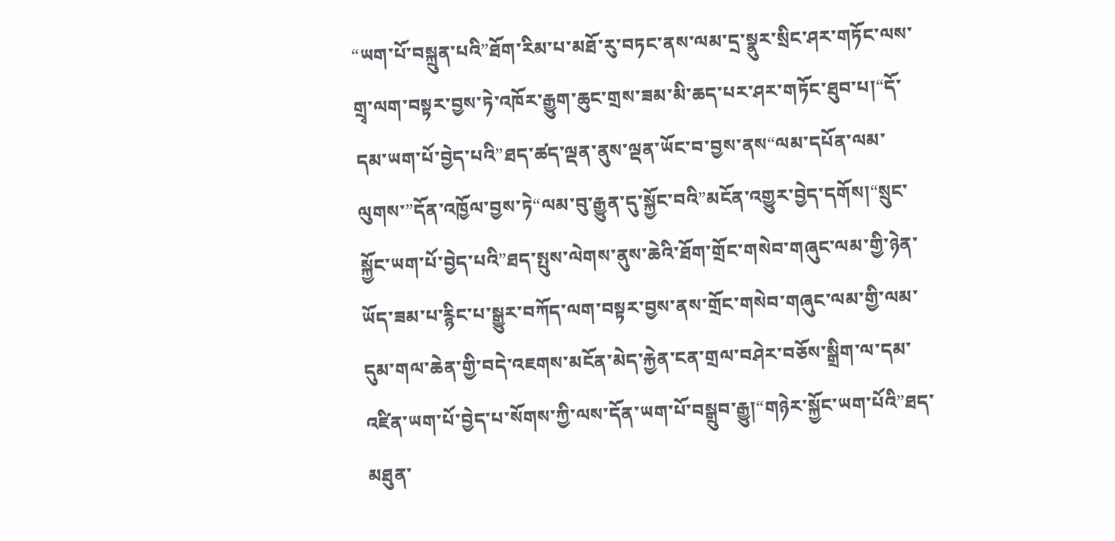“ཡག་པོ་བསྐྲུན་པའི”ཐོག་རིམ་པ་མཐོ་རུ་བཏང་ནས་ལམ་དྲ་སྣུར་སྲིང་ཤར་གཏོང་ལས་གྲྭ་ལག་བསྟར་བྱས་ཏེ་འཁོར་རྒྱུག་ཆུང་གྲས་ཟམ་མི་ཆད་པར་ཤར་གཏོང་ཐུབ་པ།“དོ་དམ་ཡག་པོ་བྱེད་པའི”ཐད་ཚད་ལྡན་ནུས་ལྡན་ཡོང་བ་བྱས་ནས“ལམ་དཔོན་ལམ་ལུགས་”དོན་འཁྱོལ་བྱས་ཏེ“ལམ་བུ་རྒྱུན་དུ་སྐྱོང་བའི”མངོན་འགྱུར་བྱེད་དགོས།“སྲུང་སྐྱོང་ཡག་པོ་བྱེད་པའི”ཐད་སྤུས་ལེགས་ནུས་ཆེའི་ཐོག་གྲོང་གསེབ་གཞུང་ལམ་གྱི་ཉེན་ཡོད་ཟམ་པ་རྙིང་པ་སྒྱུར་བཀོད་ལག་བསྟར་བྱས་ནས་གྲོང་གསེབ་གཞུང་ལམ་གྱི་ལམ་དུམ་གལ་ཆེན་གྱི་བདེ་འཇགས་མངོན་མེད་རྐྱེན་ངན་གྲལ་བཤེར་བཅོས་སྒྲིག་ལ་དམ་འཛིན་ཡག་པོ་བྱེད་པ་སོགས་ཀྱི་ལས་དོན་ཡག་པོ་བསྒྲུབ་རྒྱུ།“གཉེར་སྐྱོང་ཡག་པོའི”ཐད་མཐུན་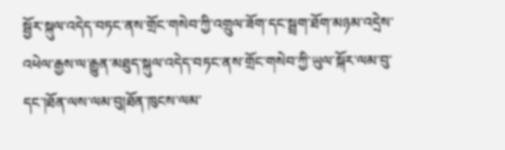སྦྱོར་སྐུལ་འདེད་བཏང་ནས་གྲོང་གསེབ་ཀྱི་འགྲུལ་ཟོག་དང་སྦྲག་ཐོག་མཉམ་འདྲེས་འཕེལ་རྒྱས་ལ་རྒྱུན་མཐུད་སྐུལ་འདེད་བཏང་ནས་གྲོང་གསེབ་ཀྱི་ཡུལ་སྐོར་ལམ་བུ་དང་།ཐོན་ལས་ལམ་བུ།ཐོན་ཁུངས་ལམ་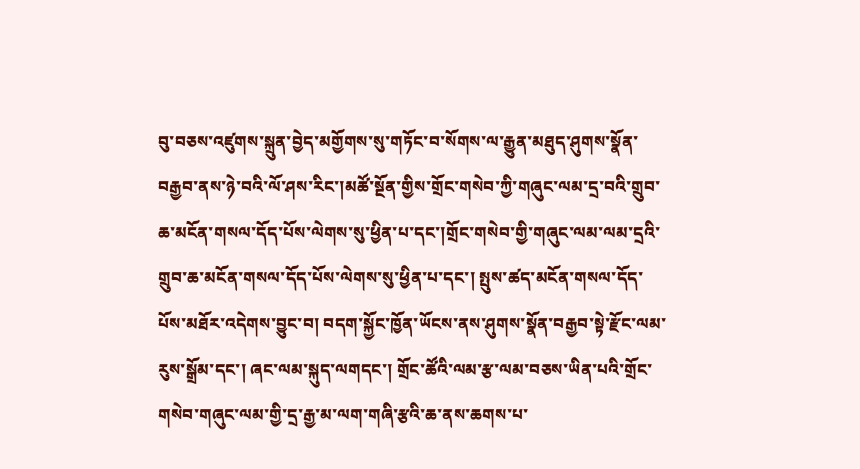བུ་བཅས་འཛུགས་སྐྲུན་བྱེད་མགྱོགས་སུ་གཏོང་བ་སོགས་ལ་རྒྱུན་མཐུད་ཤུགས་སྣོན་བརྒྱབ་ནས་ཉེ་བའི་ལོ་ཤས་རིང་།མཚོ་སྔོན་གྱིས་གྲོང་གསེབ་ཀྱི་གཞུང་ལམ་དྲ་བའི་གྲུབ་ཆ་མངོན་གསལ་དོད་པོས་ལེགས་སུ་ཕྱིན་པ་དང་།གྲོང་གསེབ་གྱི་གཞུང་ལམ་ལམ་དྲའི་གྲུབ་ཆ་མངོན་གསལ་དོད་པོས་ལེགས་སུ་ཕྱིན་པ་དང་། སྤུས་ཚད་མངོན་གསལ་དོད་པོས་མཐོར་འདེགས་བྱུང་བ། བདག་སྐྱོང་ཁྱོན་ཡོངས་ནས་ཤུགས་སྣོན་བརྒྱབ་སྟེ་རྫོང་ལམ་རུས་སྒྲོམ་དང་། ཞང་ལམ་སྐུད་ལགདང་། གྲོང་ཚོའི་ལམ་རྩ་ལམ་བཅས་ཡིན་པའི་གྲོང་གསེབ་གཞུང་ལམ་གྱི་དྲ་རྒྱ་མ་ལག་གཞི་རྩའི་ཆ་ནས་ཆགས་པ་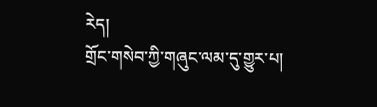རེད།
གྲོང་གསེབ་ཀྱི་གཞུང་ལམ་དུ་གྱུར་པ།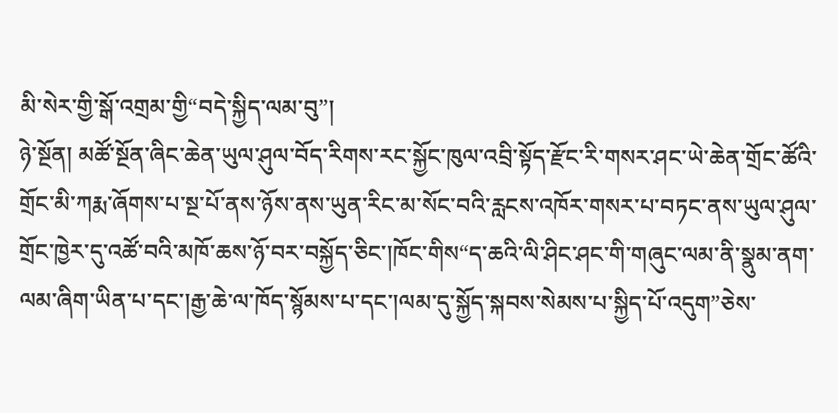མི་སེར་གྱི་སྒོ་འགྲམ་གྱི“བདེ་སྐྱིད་ལམ་བུ”།
ཉེ་སྔོན། མཚོ་སྔོན་ཞིང་ཆེན་ཡུལ་ཤུལ་བོད་རིགས་རང་སྐྱོང་ཁུལ་འབྲི་སྟོད་རྫོང་རི་གསར་ཤང་ཡེ་ཆེན་གྲོང་ཚོའི་གྲོང་མི་ཀརྨ་ཞོགས་པ་སྔ་པོ་ནས་ཉོས་ནས་ཡུན་རིང་མ་སོང་བའི་རླངས་འཁོར་གསར་པ་བཏང་ནས་ཡུལ་ཤུལ་གྲོང་ཁྱེར་དུ་འཚོ་བའི་མཁོ་ཆས་ཉོ་བར་བསྐྱོད་ཅིང་།ཁོང་གིས“ད་ཆའི་ལི་ཤིང་ཤང་གི་གཞུང་ལམ་ནི་སྣུམ་ནག་ལམ་ཞིག་ཡིན་པ་དང་།རྒྱ་ཆེ་ལ་ཁོད་སྙོམས་པ་དང་།ལམ་དུ་སྐྱོད་སྐབས་སེམས་པ་སྐྱིད་པོ་འདུག”ཅེས་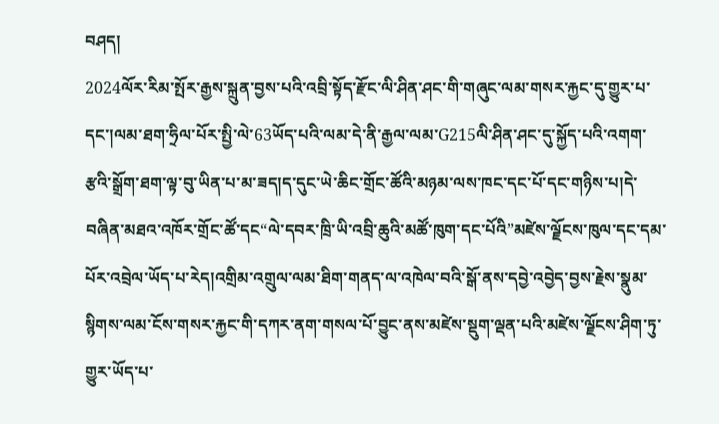བཤད།
2024ལོར་རིམ་སྤོར་རྒྱས་སྐྲུན་བྱས་པའི་འབྲི་སྟོད་རྫོང་ལི་ཤིན་ཤང་གི་གཞུང་ལམ་གསར་རྐྱང་དུ་གྱུར་པ་དང་།ལམ་ཐག་ཧྲིལ་པོར་སྤྱི་ལེ་63ཡོད་པའི་ལམ་དེ་ནི་རྒྱལ་ལམ་G215ལི་ཤིན་ཤང་དུ་སྐྱོད་པའི་འགག་རྩའི་སྒྲོག་ཐག་ལྟ་བུ་ཡིན་པ་མ་ཟད།ད་དུང་ཡེ་ཆིང་གྲོང་ཚོའི་མཉམ་ལས་ཁང་དང་པོ་དང་གཉིས་པ།དེ་བཞིན་མཐའ་འཁོར་གྲོང་ཚོ་དང“ལེ་དབར་ཁྲི་ཡི་འབྲི་ཆུའི་མཚོ་ཁུག་དང་པོའི”མཛེས་ལྗོངས་ཁུལ་དང་དམ་པོར་འབྲེལ་ཡོད་པ་རེད།འགྲིམ་འགྲུལ་ལམ་ཐིག་གནད་ལ་འཁེལ་བའི་སྒོ་ནས་དབྱེ་འབྱེད་བྱས་རྗེས་སྣུམ་སྙིགས་ལམ་ངོས་གསར་རྐྱང་གི་དཀར་ནག་གསལ་པོ་བྱུང་ནས་མཛེས་སྡུག་ལྡན་པའི་མཛེས་ལྗོངས་ཤིག་ཏུ་གྱུར་ཡོད་པ་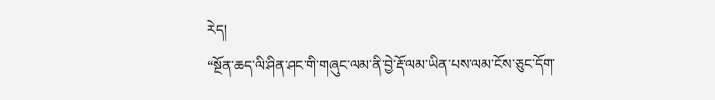རེད།
“སྔོན་ཆད་ལི་ཤིན་ཤང་གི་གཞུང་ལམ་ནི་བྱེ་རྡོ་ལམ་ཡིན་པས་ལམ་ངོས་ཅུང་དོག་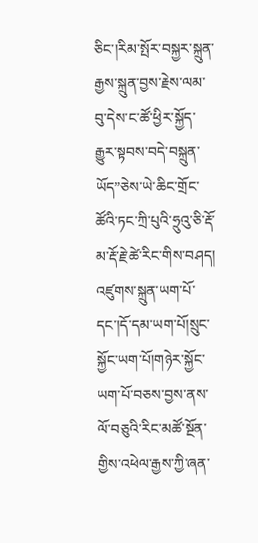ཅིང་།རིམ་སྤོར་བསྐྱར་སྐྲུན་རྒྱས་སྐྲུན་བྱས་རྗེས་ལམ་བུ་དེས་ང་ཚོ་ཕྱིར་སྐྱོད་རྒྱུར་སྟབས་བདེ་བསྐྲུན་ཡོད”ཅེས་ཡེ་ཆིང་གྲོང་ཚོའི་ཏང་ཀྲི་པུའི་ཧྲུའུ་ཅི་རྡོ་མ་རྡོ་རྗེ་ཚེ་རིང་གིས་བཤད།
འཛུགས་སྐྲུན་ཡག་པོ་དང་།དོ་དམ་ཡག་པོ།སྲུང་སྐྱོང་ཡག་པོ།གཉེར་སྐྱོང་ཡག་པོ་བཅས་བྱས་ནས་ལོ་བཅུའི་རིང་མཚོ་སྔོན་གྱིས་འཕེལ་རྒྱས་ཀྱི་ཞན་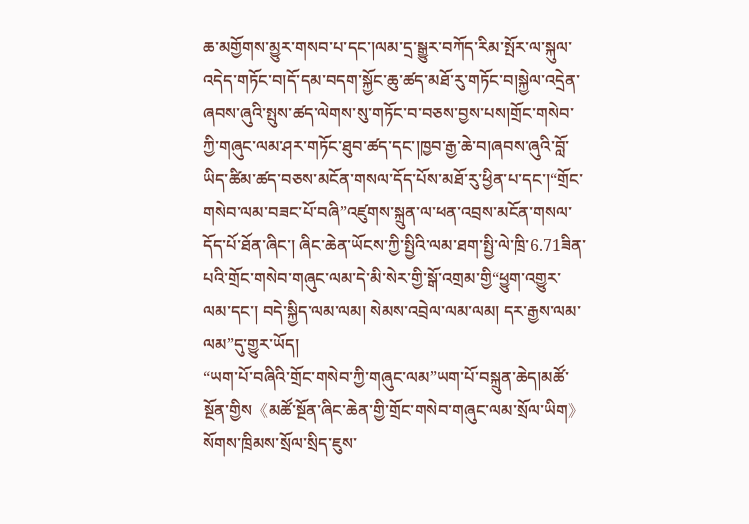ཆ་མགྱོགས་མྱུར་གསབ་པ་དང་།ལམ་དྲ་སྒྱུར་བཀོད་རིམ་སྤོར་ལ་སྐུལ་འདེད་གཏོང་བ།དོ་དམ་བདག་སྐྱོང་ཆུ་ཚད་མཐོ་རུ་གཏོང་བ།སྐྱེལ་འདྲེན་ཞབས་ཞུའི་སྤུས་ཚད་ལེགས་སུ་གཏོང་བ་བཅས་བྱས་པས།གྲོང་གསེབ་ཀྱི་གཞུང་ལམ་ཤར་གཏོང་ཐུབ་ཚད་དང་།ཁྱབ་རྒྱ་ཆེ་བ།ཞབས་ཞུའི་བློ་ཡིད་ཚིམ་ཚད་བཅས་མངོན་གསལ་དོད་པོས་མཐོ་རུ་ཕྱིན་པ་དང་།“གྲོང་གསེབ་ལམ་བཟང་པོ་བཞི”འཛུགས་སྐྲུན་ལ་ཕན་འབྲས་མངོན་གསལ་དོད་པོ་ཐོན་ཞིང་། ཞིང་ཆེན་ཡོངས་ཀྱི་སྤྱིའི་ལམ་ཐག་སྤྱི་ལེ་ཁྲི་6.71ཟིན་པའི་གྲོང་གསེབ་གཞུང་ལམ་དེ་མི་སེར་གྱི་སྒོ་འགྲམ་གྱི“ཕྱུག་འགྱུར་ལམ་དང་། བདེ་སྐྱིད་ལམ་ལམ། སེམས་འབྲེལ་ལམ་ལམ། དར་རྒྱས་ལམ་ལམ”དུ་གྱུར་ཡོད།
“ཡག་པོ་བཞིའི་གྲོང་གསེབ་ཀྱི་གཞུང་ལམ”ཡག་པོ་བསྐྲུན་ཆེད།མཚོ་སྔོན་གྱིས《མཚོ་སྔོན་ཞིང་ཆེན་གྱི་གྲོང་གསེབ་གཞུང་ལམ་སྲོལ་ཡིག》སོགས་ཁྲིམས་སྲོལ་སྲིད་ཇུས་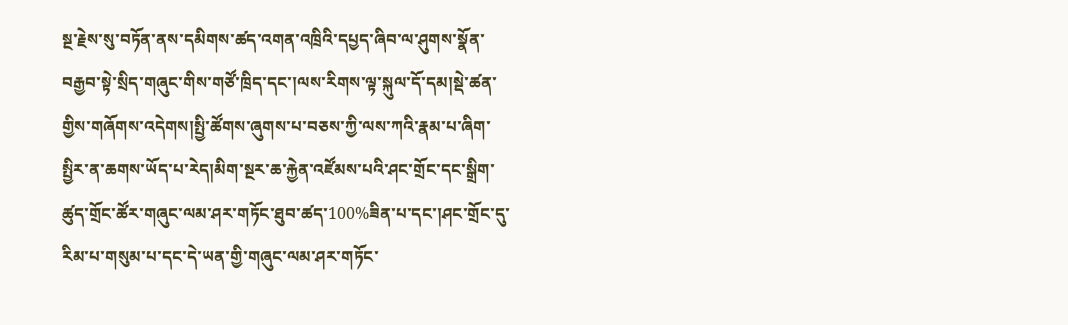སྔ་རྗེས་སུ་བཏོན་ནས་དམིགས་ཚད་འགན་འཁྲིའི་དཔྱད་ཞིབ་ལ་ཤུགས་སྣོན་བརྒྱབ་སྟེ་སྲིད་གཞུང་གིས་གཙོ་ཁྲིད་དང་།ལས་རིགས་ལྟ་སྐུལ་དོ་དམ།སྡེ་ཚན་གྱིས་གཞོགས་འདེགས།སྤྱི་ཚོགས་ཞུགས་པ་བཅས་ཀྱི་ལས་ཀའི་རྣམ་པ་ཞིག་སྤྱིར་ན་ཆགས་ཡོད་པ་རེད།མིག་སྔར་ཆ་རྐྱེན་འཛོམས་པའི་ཤང་གྲོང་དང་སྒྲིག་ཚུད་གྲོང་ཚོར་གཞུང་ལམ་ཤར་གཏོང་ཐུབ་ཚད་100%ཟིན་པ་དང་།ཤང་གྲོང་དུ་རིམ་པ་གསུམ་པ་དང་དེ་ཡན་གྱི་གཞུང་ལམ་ཤར་གཏོང་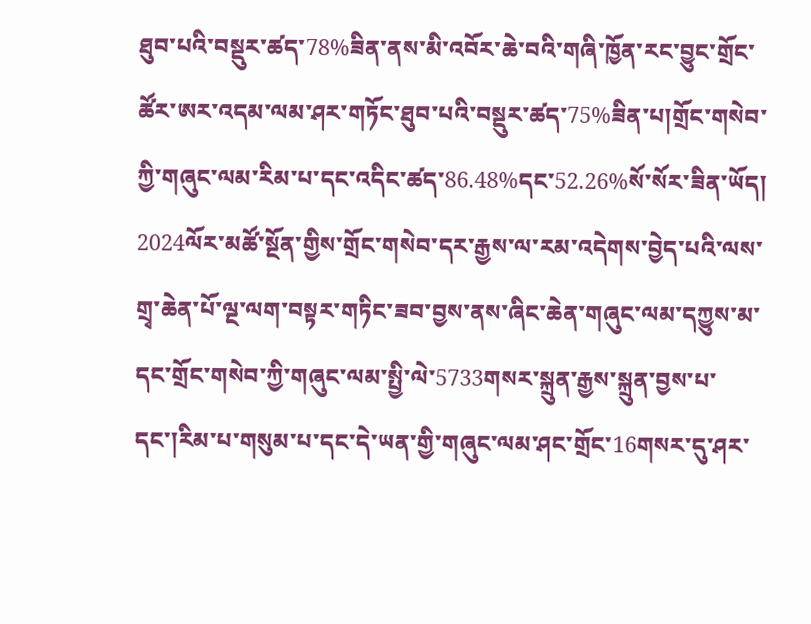ཐུབ་པའི་བསྡུར་ཚད་78%ཟིན་ནས་མི་འབོར་ཆེ་བའི་གཞི་ཁྱོན་རང་བྱུང་གྲོང་ཚོར་ཨར་འདམ་ལམ་ཤར་གཏོང་ཐུབ་པའི་བསྡུར་ཚད་75%ཟིན་པ།གྲོང་གསེབ་ཀྱི་གཞུང་ལམ་རིམ་པ་དང་འདིང་ཚད་86.48%དང་52.26%སོ་སོར་ཟིན་ཡོད།
2024ལོར་མཚོ་སྔོན་གྱིས་གྲོང་གསེབ་དར་རྒྱས་ལ་རམ་འདེགས་བྱེད་པའི་ལས་གྲྭ་ཆེན་པོ་ལྔ་ལག་བསྟར་གཏིང་ཟབ་བྱས་ནས་ཞིང་ཆེན་གཞུང་ལམ་དཀྱུས་མ་དང་གྲོང་གསེབ་ཀྱི་གཞུང་ལམ་སྤྱི་ལེ་5733གསར་སྐྲུན་རྒྱས་སྐྲུན་བྱས་པ་དང་།རིམ་པ་གསུམ་པ་དང་དེ་ཡན་གྱི་གཞུང་ལམ་ཤང་གྲོང་16གསར་དུ་ཤར་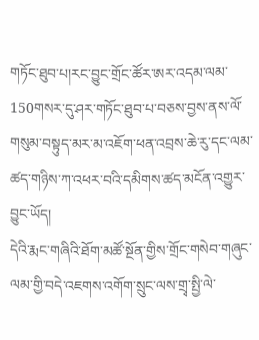གཏོང་ཐུབ་པ།རང་བྱུང་གྲོང་ཚོར་ཨར་འདམ་ལམ་150གསར་དུ་ཤར་གཏོང་ཐུབ་པ་བཅས་བྱས་ནས་ལོ་གསུམ་བསྟུད་མར་མ་འཇོག་ཕན་འབྲས་ཆེ་རུ་དང་ལམ་ཚད་གཉིས་ཀ་འཕར་བའི་དམིགས་ཚད་མངོན་འགྱུར་བྱུང་ཡོད།
དེའི་རྨང་གཞིའི་ཐོག་མཚོ་སྔོན་གྱིས་གྲོང་གསེབ་གཞུང་ལམ་གྱི་བདེ་འཇགས་འགོག་སྲུང་ལས་གྲྭ་སྤྱི་ལེ་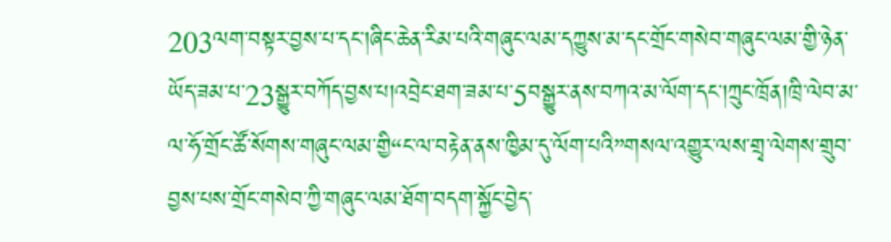203ལག་བསྟར་བྱས་པ་དང་།ཞིང་ཆེན་རིམ་པའི་གཞུང་ལམ་དཀྱུས་མ་དང་གྲོང་གསེབ་གཞུང་ལམ་གྱི་ཉེན་ཡོད་ཟམ་པ་23སྒྱུར་བཀོད་བྱས་པ།འབྲེང་ཐག་ཟམ་པ་5བསྒྱུར་ནས་བཀའ་མ་ལོག་དང་།ཀྲུང་ཁྲོན།ཁྲི་ལེབ་མ་ལ་ཧོ་གྲོང་ཚོ་སོགས་གཞུང་ལམ་གྱི“ང་ལ་བརྟེན་ནས་ཁྱིམ་དུ་ལོག་པའི”གསལ་འགྱུར་ལས་གྲྭ་ལེགས་གྲུབ་བྱས་པས་གྲོང་གསེབ་ཀྱི་གཞུང་ལམ་ཐོག་བདག་སྐྱོང་བྱེད་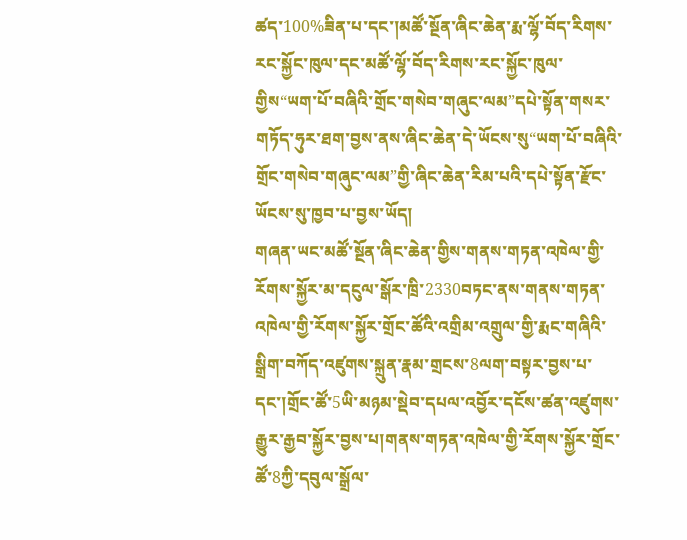ཚད་100%ཟིན་པ་དང་།མཚོ་སྔོན་ཞིང་ཆེན་རྨ་ལྷོ་བོད་རིགས་རང་སྐྱོང་ཁུལ་དང་མཚོ་ལྷོ་བོད་རིགས་རང་སྐྱོང་ཁུལ་གྱིས“ཡག་པོ་བཞིའི་གྲོང་གསེབ་གཞུང་ལམ”དཔེ་སྟོན་གསར་གཏོད་ཧུར་ཐག་བྱས་ནས་ཞིང་ཆེན་དེ་ཡོངས་སུ“ཡག་པོ་བཞིའི་གྲོང་གསེབ་གཞུང་ལམ”གྱི་ཞིང་ཆེན་རིམ་པའི་དཔེ་སྟོན་རྫོང་ཡོངས་སུ་ཁྱབ་པ་བྱས་ཡོད།
གཞན་ཡང་མཚོ་སྔོན་ཞིང་ཆེན་གྱིས་གནས་གཏན་འཁེལ་གྱི་རོགས་སྐྱོར་མ་དངུལ་སྒོར་ཁྲི་2330བཏང་ནས་གནས་གཏན་འཁེལ་གྱི་རོགས་སྐྱོར་གྲོང་ཚོའི་འགྲིམ་འགྲུལ་གྱི་རྨང་གཞིའི་སྒྲིག་བཀོད་འཛུགས་སྐྲུན་རྣམ་གྲངས་8ལག་བསྟར་བྱས་པ་དང་།གྲོང་ཚོ་5ཡི་མཉམ་སྡེབ་དཔལ་འབྱོར་དངོས་ཚན་འཛུགས་རྒྱུར་རྒྱབ་སྐྱོར་བྱས་པ།གནས་གཏན་འཁེལ་གྱི་རོགས་སྐྱོར་གྲོང་ཚོ་8ཀྱི་དབུལ་སྒྲོལ་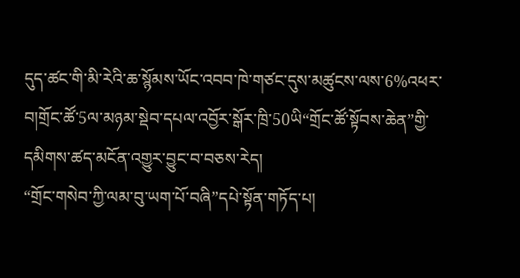དུད་ཚང་གི་མི་རེའི་ཆ་སྙོམས་ཡོང་འབབ་ཁེ་གཙང་དུས་མཚུངས་ལས་6%འཕར་བ།གྲོང་ཚོ་5ལ་མཉམ་སྡེབ་དཔལ་འབྱོར་སྒོར་ཁྲི་50ཡི“གྲོང་ཚོ་སྟོབས་ཆེན”གྱི་དམིགས་ཚད་མངོན་འགྱུར་བྱུང་བ་བཅས་རེད།
“གྲོང་གསེབ་ཀྱི་ལམ་བུ་ཡག་པོ་བཞི”དཔེ་སྟོན་གཏོད་པ།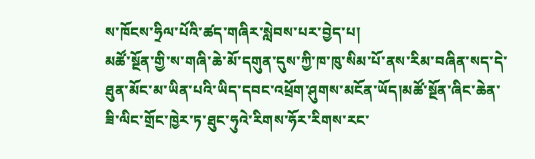ས་ཁོངས་ཧྲིལ་པོའི་ཚད་གཞིར་སླེབས་པར་བྱེད་པ།
མཚོ་སྔོན་གྱི་ས་གཞི་ཆེ་མོ་དགུན་དུས་ཀྱི་ཁ་ཁུ་སིམ་པོ་ནས་རིམ་བཞིན་སད་དེ་ཐུན་མོང་མ་ཡིན་པའི་ཡིད་དབང་འཕྲོག་ཤུགས་མངོན་ཡོད།མཚོ་སྔོན་ཞིང་ཆེན་ཟི་ལིང་གྲོང་ཁྱེར་ཏ་ཐུང་ཧུའེ་རིགས་ཧོར་རིགས་རང་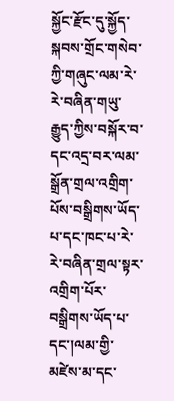སྐྱོང་རྫོང་དུ་སྐྱོད་སྐབས་གྲོང་གསེབ་ཀྱི་གཞུང་ལམ་རེ་རེ་བཞིན་གཡུ་རྒྱུད་ཀྱིས་བསྐོར་བ་དང་འདྲ་བར་ལམ་སྒྲོན་གྲལ་འགྲིག་པོས་བསྒྲིགས་ཡོད་པ་དང་ཁང་པ་རེ་རེ་བཞིན་གྲལ་སྟར་འགྲིག་པོར་བསྒྲིགས་ཡོད་པ་དང་།ལམ་གྱི་མཛེས་མ་དང་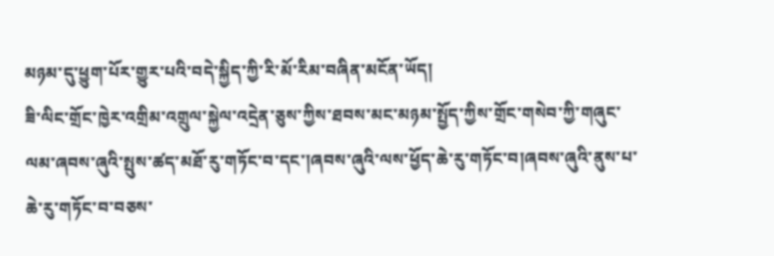མཉམ་དུ་ཕྱུག་པོར་གྱུར་པའི་བདེ་སྐྱིད་ཀྱི་རི་མོ་རིམ་བཞིན་མངོན་ཡོད།
ཟི་ལིང་གྲོང་ཁྱེར་འགྲིམ་འགྲུལ་སྐྱེལ་འདྲེན་ཅུས་ཀྱིས་ཐབས་མང་མཉམ་སྤྱོད་ཀྱིས་གྲོང་གསེབ་ཀྱི་གཞུང་ལམ་ཞབས་ཞུའི་སྤུས་ཚད་མཐོ་རུ་གཏོང་བ་དང་།ཞབས་ཞུའི་ལས་ཕྱོད་ཆེ་རུ་གཏོང་བ།ཞབས་ཞུའི་ནུས་པ་ཆེ་རུ་གཏོང་བ་བཅས་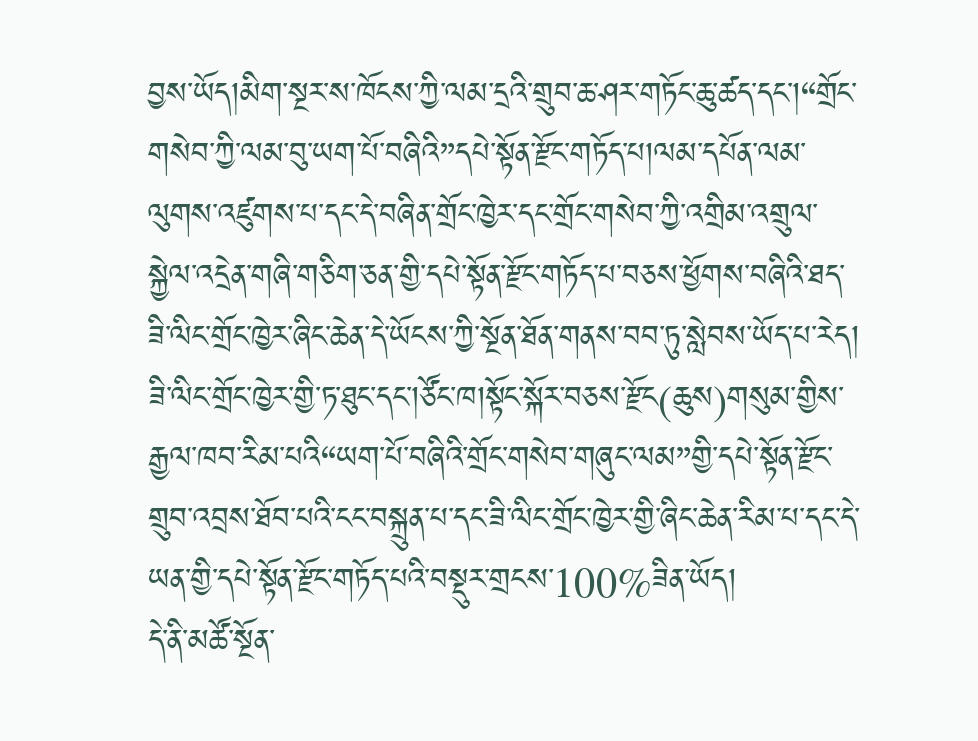བྱས་ཡོད།མིག་སྔར་ས་ཁོངས་ཀྱི་ལམ་དྲའི་གྲུབ་ཆ་ཤར་གཏོང་ཆུ་ཚད་དང་།“གྲོང་གསེབ་ཀྱི་ལམ་བུ་ཡག་པོ་བཞིའི”དཔེ་སྟོན་རྫོང་གཏོད་པ།ལམ་དཔོན་ལམ་ལུགས་འཛུགས་པ་དང་དེ་བཞིན་གྲོང་ཁྱེར་དང་གྲོང་གསེབ་ཀྱི་འགྲིམ་འགྲུལ་སྐྱེལ་འདྲེན་གཞི་གཅིག་ཅན་གྱི་དཔེ་སྟོན་རྫོང་གཏོད་པ་བཅས་ཕྱོགས་བཞིའི་ཐད་ཟི་ལིང་གྲོང་ཁྱེར་ཞིང་ཆེན་དེ་ཡོངས་ཀྱི་སྔོན་ཐོན་གནས་བབ་ཏུ་སླེབས་ཡོད་པ་རེད།
ཟི་ལིང་གྲོང་ཁྱེར་གྱི་ཏ་ཐུང་དང་།ཙོང་ཁ།སྟོང་སྐོར་བཅས་རྫོང(ཆུས)གསུམ་གྱིས་རྒྱལ་ཁབ་རིམ་པའི“ཡག་པོ་བཞིའི་གྲོང་གསེབ་གཞུང་ལམ”གྱི་དཔེ་སྟོན་རྫོང་གྲུབ་འབྲས་ཐོབ་པའི་ངང་བསྐྲུན་པ་དང་ཟི་ལིང་གྲོང་ཁྱེར་གྱི་ཞིང་ཆེན་རིམ་པ་དང་དེ་ཡན་གྱི་དཔེ་སྟོན་རྫོང་གཏོད་པའི་བསྡུར་གྲངས་100%ཟིན་ཡོད།
དེ་ནི་མཚོ་སྔོན་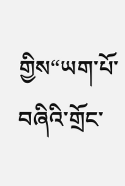གྱིས“ཡག་པོ་བཞིའི་གྲོང་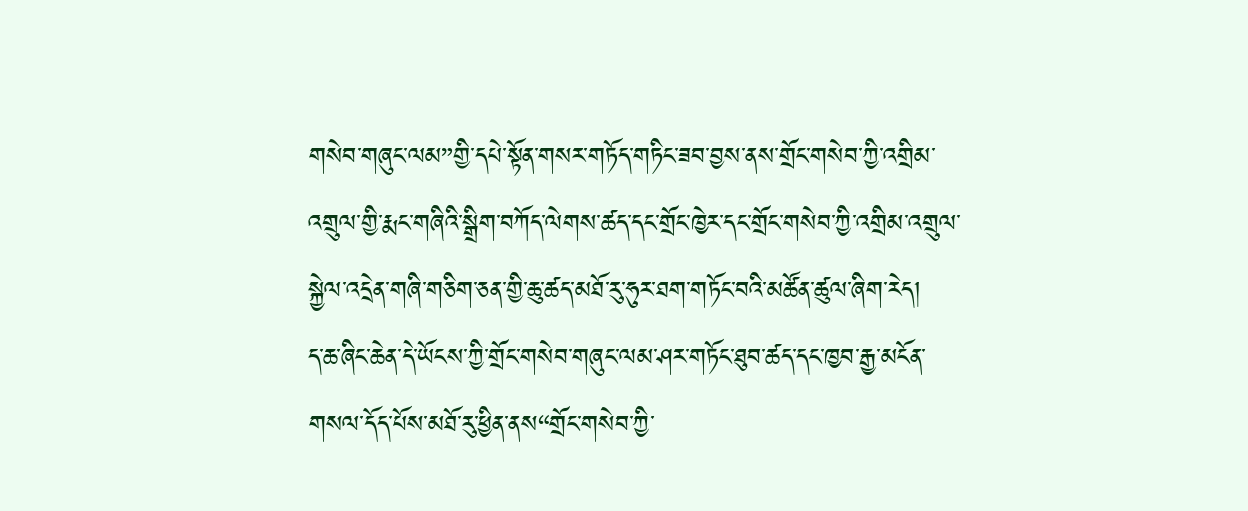གསེབ་གཞུང་ལམ”གྱི་དཔེ་སྟོན་གསར་གཏོད་གཏིང་ཟབ་བྱས་ནས་གྲོང་གསེབ་ཀྱི་འགྲིམ་འགྲུལ་གྱི་རྨང་གཞིའི་སྒྲིག་བཀོད་ལེགས་ཚད་དང་གྲོང་ཁྱེར་དང་གྲོང་གསེབ་ཀྱི་འགྲིམ་འགྲུལ་སྐྱེལ་འདྲེན་གཞི་གཅིག་ཅན་གྱི་ཆུ་ཚད་མཐོ་རུ་ཧུར་ཐག་གཏོང་བའི་མཚོན་ཚུལ་ཞིག་རེད།
ད་ཆ་ཞིང་ཆེན་དེ་ཡོངས་ཀྱི་གྲོང་གསེབ་གཞུང་ལམ་ཤར་གཏོང་ཐུབ་ཚད་དང་ཁྱབ་རྒྱ་མངོན་གསལ་དོད་པོས་མཐོ་རུ་ཕྱིན་ནས“གྲོང་གསེབ་ཀྱི་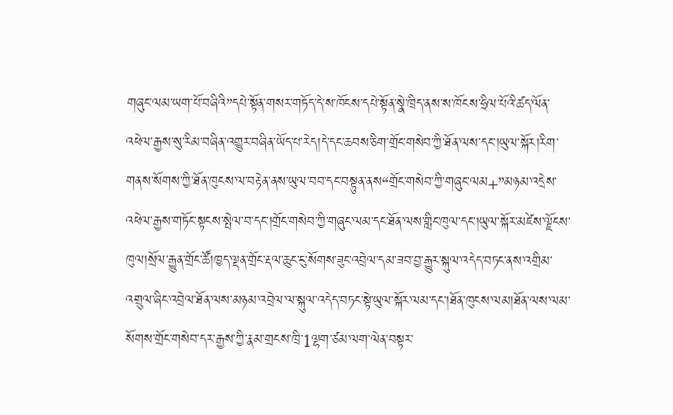གཞུང་ལམ་ཡག་པོ་བཞིའི”དཔེ་སྟོན་གསར་གཏོད་དེ་ས་ཁོངས་དཔེ་སྟོན་སྣེ་ཁྲིད་ནས་ས་ཁོངས་ཧྲིལ་པོའི་ཚད་ལོན་འཕེལ་རྒྱས་སུ་རིམ་བཞིན་འགྱུར་བཞིན་ཡོད་པ་རེད།དེ་དང་ཆབས་ཅིག་གྲོང་གསེབ་ཀྱི་ཐོན་ལས་དང་།ཡུལ་སྐོར།རིག་གནས་སོགས་ཀྱི་ཐོན་ཁུངས་ལ་བརྟེན་ནས་ཡུལ་བབ་དང་བསྟུན་ནས“གྲོང་གསེབ་ཀྱི་གཞུང་ལམ+”མཉམ་འདྲེས་འཕེལ་རྒྱས་གཏོང་སྟངས་སྤེལ་བ་དང་།གྲོང་གསེབ་ཀྱི་གཞུང་ལམ་དང་ཐོན་ལས་གླིང་ཁུལ་དང་།ཡུལ་སྐོར་མཛེས་ལྗོངས་ཁུལ།སྲོལ་རྒྱུན་གྲོང་ཚོ།ཁྱད་ལྡན་གྲོང་རྡལ་ཆུང་ངུ་སོགས་ཟུང་འབྲེལ་དམ་ཟབ་བྱ་རྒྱུར་སྐུལ་འདེད་བཏང་ནས་འགྲིམ་འགྲུལ་ཞིང་འབྲེལ་ཐོན་ལས་མཉམ་འབྲེལ་ལ་སྐུལ་འདེད་བཏང་སྟེ་ཡུལ་སྐོར་ལམ་དང་།ཐོན་ཁུངས་ལམ།ཐོན་ལས་ལམ་སོགས་གྲོང་གསེབ་དར་རྒྱས་ཀྱི་རྣམ་གྲངས་ཁྲི་1ལྷག་ཙམ་ལག་ལེན་བསྟར་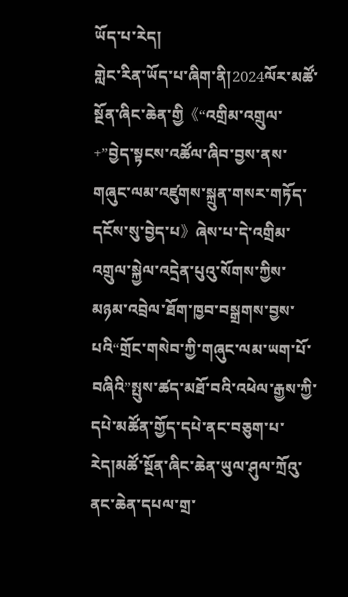ཡོད་པ་རེད།
གླེང་རིན་ཡོད་པ་ཞིག་ནི།2024ལོར་མཚོ་སྔོན་ཞིང་ཆེན་གྱི《“འགྲིམ་འགྲུལ་+”བྱེད་སྟངས་འཚོལ་ཞིབ་བྱས་ནས་གཞུང་ལམ་འཛུགས་སྐྲུན་གསར་གཏོད་དངོས་སུ་བྱེད་པ》ཞེས་པ་དེ་འགྲིམ་འགྲུལ་སྐྱེལ་འདྲེན་པུའུ་སོགས་ཀྱིས་མཉམ་འབྲེལ་ཐོག་ཁྱབ་བསྒྲགས་བྱས་པའི“གྲོང་གསེབ་ཀྱི་གཞུང་ལམ་ཡག་པོ་བཞིའི”སྤུས་ཚད་མཐོ་བའི་འཕེལ་རྒྱས་ཀྱི་དཔེ་མཚོན་གྱོད་དཔེ་ནང་བཅུག་པ་རེད།མཚོ་སྔོན་ཞིང་ཆེན་ཡུལ་ཤུལ་ཀྲོའུ་ནང་ཆེན་དཔལ་གྲ་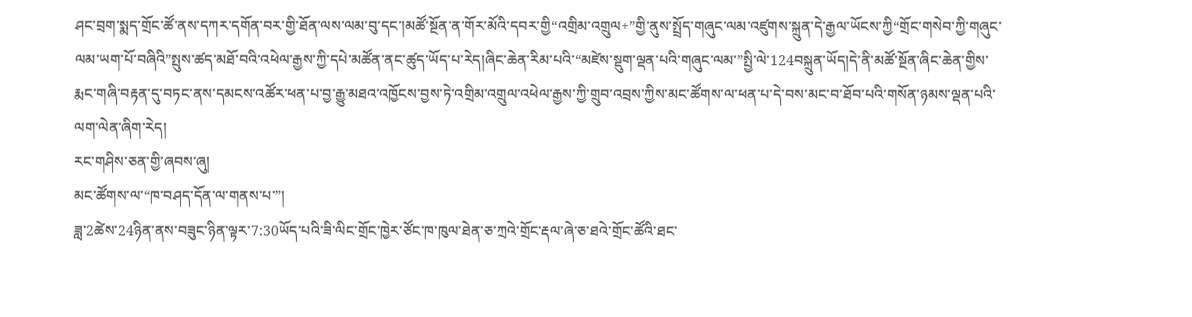ཤང་བྲག་སྨད་གྲོང་ཚོ་ནས་དཀར་དགོན་བར་གྱི་ཐོན་ལས་ལམ་བུ་དང་།མཚོ་སྔོན་ན་གོར་མོའི་དབར་གྱི“འགྲིམ་འགྲུལ+”གྱི་ནུས་སྤྲོད་གཞུང་ལམ་འཛུགས་སྐྲུན་དེ་རྒྱལ་ཡོངས་ཀྱི“གྲོང་གསེབ་ཀྱི་གཞུང་ལམ་ཡག་པོ་བཞིའི”སྤུས་ཚད་མཐོ་བའི་འཕེལ་རྒྱས་ཀྱི་དཔེ་མཚོན་ནང་ཚུད་ཡོད་པ་རེད།ཞིང་ཆེན་རིམ་པའི་“མཛེས་སྡུག་ལྡན་པའི་གཞུང་ལམ་”སྤྱི་ལེ་124བསྐྲུན་ཡོད།དེ་ནི་མཚོ་སྔོན་ཞིང་ཆེན་གྱིས་རྨང་གཞི་བརྟན་དུ་བཏང་ནས་དམངས་འཚོར་ཕན་པ་བྱ་རྒྱུ་མཐའ་འཁྱོངས་བྱས་ཏེ་འགྲིམ་འགྲུལ་འཕེལ་རྒྱས་ཀྱི་གྲུབ་འབྲས་ཀྱིས་མང་ཚོགས་ལ་ཕན་པ་དེ་བས་མང་བ་ཐོབ་པའི་གསོན་ཉམས་ལྡན་པའི་ལག་ལེན་ཞིག་རེད།
རང་གཤིས་ཅན་གྱི་ཞབས་ཞུ།
མང་ཚོགས་ལ་“ཁ་བཤད་དོན་ལ་གནས་པ་”།
ཟླ་2ཚེས་24ཉིན་ནས་བཟུང་ཉིན་ལྟར་7:30ཡོད་པའི་ཟི་ལིང་གྲོང་ཁྱེར་ཙོང་ཁ་ཁུལ་ཐེན་ཅ་ཀྲའེ་གྲོང་རྡལ་ཞེ་ཅ་ཐའེ་གྲོང་ཚོའི་ཐང་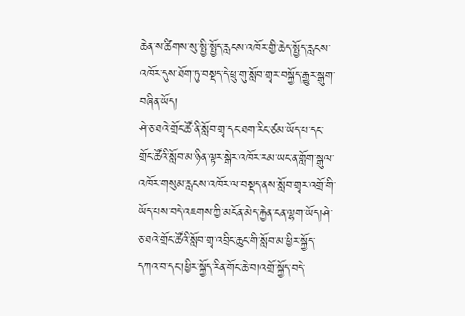ཆེན་ས་ཚིགས་སུ་སྤྱི་སྤྱོད་རླངས་འཁོར་གྱི་ཆེད་སྤྱོད་རླངས་འཁོར་དུས་ཐོག་ཏུ་བསྡད་དེ་ཕྲུ་གུ་སློབ་གྲྭར་བསྐྱོད་རྒྱུར་སྒུག་བཞིན་ཡོད།
ཤེ་ཅ་ཐའེ་གྲོང་ཚོ་ནི་སློབ་གྲྭ་དང་ཐག་རིང་ཙམ་ཡོད་པ་དང་གྲོང་ཚོའི་སློབ་མ་ཉིན་ལྟར་སྒེར་འཁོར་རམ་ཡང་ན་གློག་སྒུལ་འཁོར་གསུམ་རླངས་འཁོར་ལ་བསྡད་ནས་སློབ་གྲྭར་འགྲོ་གི་ཡོད་པས་བདེ་འཇགས་ཀྱི་མངོན་མེད་རྐྱེན་ངན་ལྷག་ཡོད།ཤེ་ཅ་ཐའེ་གྲོང་ཚོའི་སློབ་གྲྭ་འབྲིང་ཆུང་གི་སློབ་མ་ཕྱིར་སྐྱོད་དཀའ་བ་དང་།ཕྱིར་སྐྱོད་རིན་གོང་ཆེ་བ།འགྲོ་སྐྱོད་བདེ་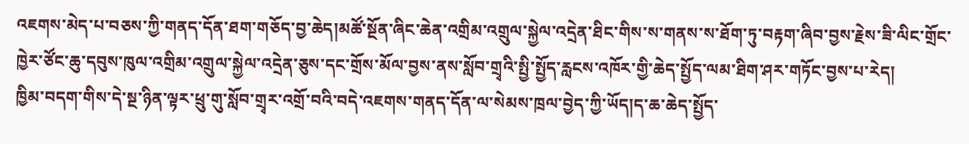འཇགས་མེད་པ་བཅས་ཀྱི་གནད་དོན་ཐག་གཅོད་བྱ་ཆེད།མཚོ་སྔོན་ཞིང་ཆེན་འགྲིམ་འགྲུལ་སྐྱེལ་འདྲེན་ཐིང་གིས་ས་གནས་ས་ཐོག་ཏུ་བརྟག་ཞིབ་བྱས་རྗེས་ཟི་ལིང་གྲོང་ཁྱེར་ཙོང་ཆུ་དབུས་ཁུལ་འགྲིམ་འགྲུལ་སྐྱེལ་འདྲེན་ཅུས་དང་གྲོས་མོལ་བྱས་ནས་སློབ་གྲྭའི་སྤྱི་སྤྱོད་རླངས་འཁོར་གྱི་ཆེད་སྤྱོད་ལམ་ཐིག་ཤར་གཏོང་བྱས་པ་རེད།
ཁྱིམ་བདག་གིས་དེ་སྔ་ཉིན་ལྟར་ཕྲུ་གུ་སློབ་གྲྭར་འགྲོ་བའི་བདེ་འཇགས་གནད་དོན་ལ་སེམས་ཁྲལ་བྱེད་ཀྱི་ཡོད།ད་ཆ་ཆེད་སྤྱོད་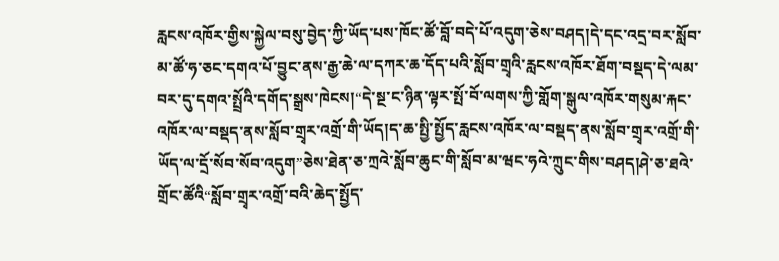རླངས་འཁོར་གྱིས་སྐྱེལ་བསུ་བྱེད་ཀྱི་ཡོད་པས་ཁོང་ཚོ་བློ་བདེ་པོ་འདུག་ཅེས་བཤད།དེ་དང་འདྲ་བར་སློབ་མ་ཚོ་ཧ་ཅང་དགའ་པོ་བྱུང་ནས་རྒྱ་ཆེ་ལ་དཀར་ཆ་དོད་པའི་སློབ་གྲྭའི་རླངས་འཁོར་ཐོག་བསྡད་དེ་ལམ་བར་དུ་དགའ་སྤྲོའི་དགོད་སྒྲས་ཁེངས།“དེ་སྔ་ང་ཉིན་ལྟར་སྤོ་བོ་ལགས་ཀྱི་གློག་སྒུལ་འཁོར་གསུམ་རྐང་འཁོར་ལ་བསྡད་ནས་སློབ་གྲྭར་འགྲོ་གི་ཡོད།ད་ཆ་སྤྱི་སྤྱོད་རླངས་འཁོར་ལ་བསྡད་ནས་སློབ་གྲྭར་འགྲོ་གི་ཡོད་ལ་དྲོ་སོབ་སོབ་འདུག”ཅེས་ཐེན་ཅ་ཀྲའེ་སློབ་ཆུང་གི་སློབ་མ་ཝང་ཧའེ་ཀྲུང་གིས་བཤད།ཤེ་ཅ་ཐའེ་གྲོང་ཚོའི“སློབ་གྲྭར་འགྲོ་བའི་ཆེད་སྤྱོད་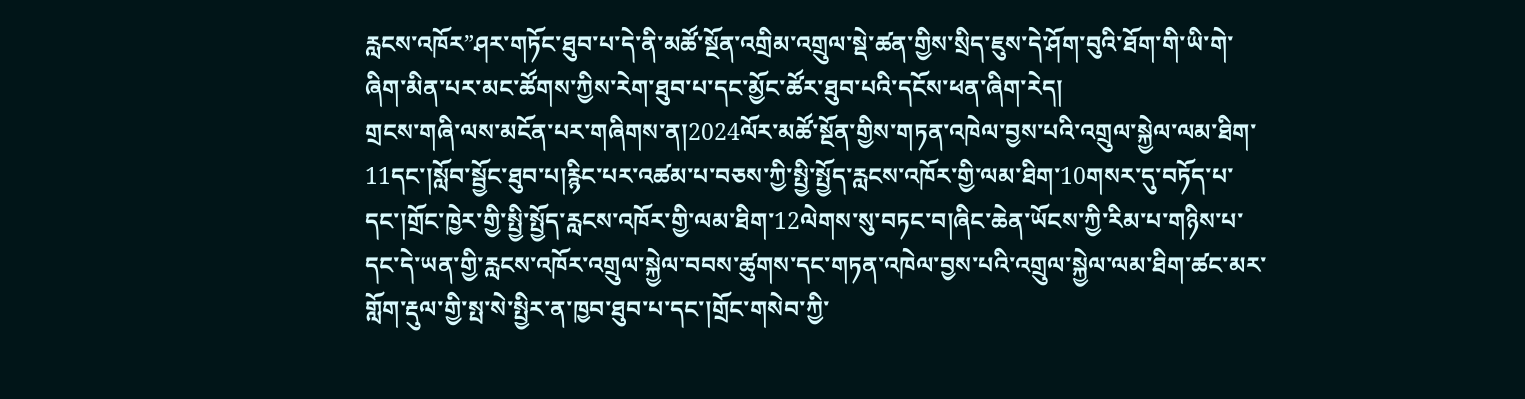རླངས་འཁོར”ཤར་གཏོང་ཐུབ་པ་དེ་ནི་མཚོ་སྔོན་འགྲིམ་འགྲུལ་སྡེ་ཚན་གྱིས་སྲིད་ཇུས་དེ་ཤོག་བུའི་ཐོག་གི་ཡི་གེ་ཞིག་མིན་པར་མང་ཚོགས་ཀྱིས་རེག་ཐུབ་པ་དང་མྱོང་ཚོར་ཐུབ་པའི་དངོས་ཕན་ཞིག་རེད།
གྲངས་གཞི་ལས་མངོན་པར་གཞིགས་ན།2024ལོར་མཚོ་སྔོན་གྱིས་གཏན་འཁེལ་བྱས་པའི་འགྲུལ་སྐྱེལ་ལམ་ཐིག་11དང་།སློབ་སྦྱོང་ཐུབ་པ།རྙིང་པར་འཚམ་པ་བཅས་ཀྱི་སྤྱི་སྤྱོད་རླངས་འཁོར་གྱི་ལམ་ཐིག་10གསར་དུ་བཏོད་པ་དང་།གྲོང་ཁྱེར་གྱི་སྤྱི་སྤྱོད་རླངས་འཁོར་གྱི་ལམ་ཐིག་12ལེགས་སུ་བཏང་བ།ཞིང་ཆེན་ཡོངས་ཀྱི་རིམ་པ་གཉིས་པ་དང་དེ་ཡན་གྱི་རླངས་འཁོར་འགྲུལ་སྐྱེལ་བབས་ཚུགས་དང་གཏན་འཁེལ་བྱས་པའི་འགྲུལ་སྐྱེལ་ལམ་ཐིག་ཚང་མར་གློག་རྡུལ་གྱི་སྤ་སེ་སྤྱིར་ན་ཁྱབ་ཐུབ་པ་དང་།གྲོང་གསེབ་ཀྱི་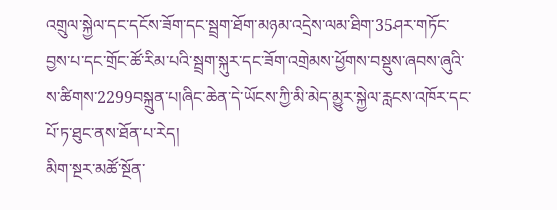འགྲུལ་སྐྱེལ་དང་དངོས་ཟོག་དང་སྦྲག་ཐོག་མཉམ་འདྲེས་ལམ་ཐིག་35ཤར་གཏོང་བྱས་པ་དང་གྲོང་ཚོ་རིམ་པའི་སྦྲག་སྐུར་དང་ཟོག་འགྲེམས་ཕྱོགས་བསྡུས་ཞབས་ཞུའི་ས་ཚིགས་2299བསྐྲུན་པ།ཞིང་ཆེན་དེ་ཡོངས་ཀྱི་མི་མེད་མྱུར་སྐྱེལ་རླངས་འཁོར་དང་པོ་ཏ་ཐུང་ནས་ཐོན་པ་རེད།
མིག་སྔར་མཚོ་སྔོན་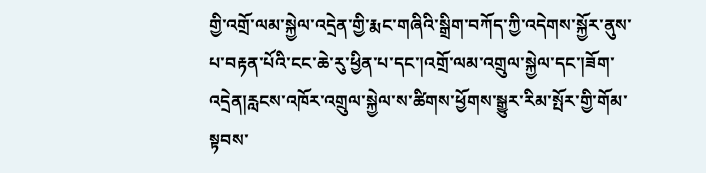གྱི་འགྲོ་ལམ་སྐྱེལ་འདྲེན་གྱི་རྨང་གཞིའི་སྒྲིག་བཀོད་ཀྱི་འདེགས་སྐྱོར་ནུས་པ་བརྟན་པོའི་ངང་ཆེ་རུ་ཕྱིན་པ་དང་།འགྲོ་ལམ་འགྲུལ་སྐྱེལ་དང་།ཟོག་འདྲེན།རླངས་འཁོར་འགྲུལ་སྐྱེལ་ས་ཚིགས་ཕྱོགས་སྒྱུར་རིམ་སྤོར་གྱི་གོམ་སྟབས་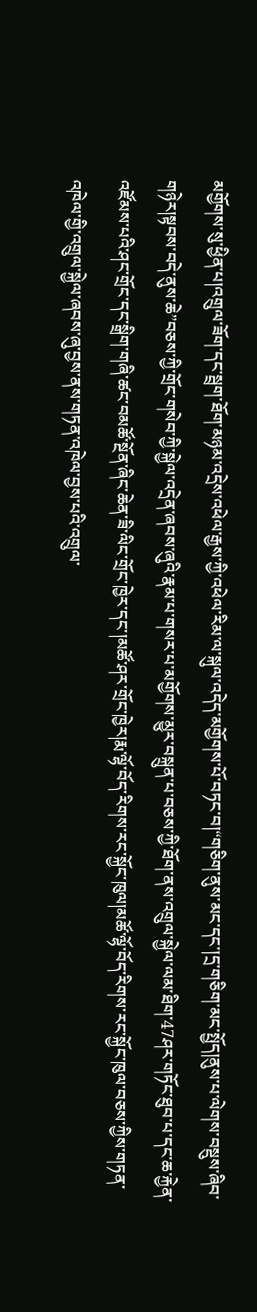མགྱོགས་སུ་ཕྱིན་པ།འགྲུལ་ཟོག་དང་སྦྲག་ཐོག་མཉམ་འདྲེས་འཕེལ་རྒྱས་ཀྱི་འཕེལ་རིམ་ལ་སྐུལ་འདེད་མགྱོགས་པོ་བཏང་བ།“གཅིག་ནུས་མང་དང་།དྲ་གཅིག་མང་སྤྱོད།ནུས་པ་ལེགས་བསྡུས་ཞིབ་གཉེར།སྟབས་བདེ་ནུས་ཆེ”བཅས་ཀྱི་གྲོང་གསེབ་ཀྱི་སྐྱེལ་འདྲེན་ཞབས་ཞུའི་རྣམ་པ་གསར་པ་མགྱོགས་མྱུར་བསྐྲུན་པ་བཅས་ཀྱི་ཐོག་ནས་འགྲུལ་སྐྱེལ་ལམ་ཐིག་47ཤར་གཏོང་ཐུབ་པ་དང་ཆ་རྐྱེན་འཛོམས་པའི་ཤང་གྲོང་དང་སྒྲིག་གཞི་ཚང་བམཚོ་སྔོན་ཞིང་ཆེན་ཟི་ལིང་གྲོང་ཁྱེར་དང་།མཚོ་ཤར་གྲོང་ཁྱེར།རྨ་ལྷོ་བོད་རིགས་རང་སྐྱོང་ཁུལ།མཚོ་ལྷོ་བོད་རིགས་རང་སྐྱོང་ཁུལ་བཅས་ཀྱིས་གཏན་འཁེལ་གྱི་འགྲུལ་སྐྱེལ་ཞབས་ཞུ་བྱས་ནས་གཏན་འཁེལ་བྱས་པའི་འགྲུལ་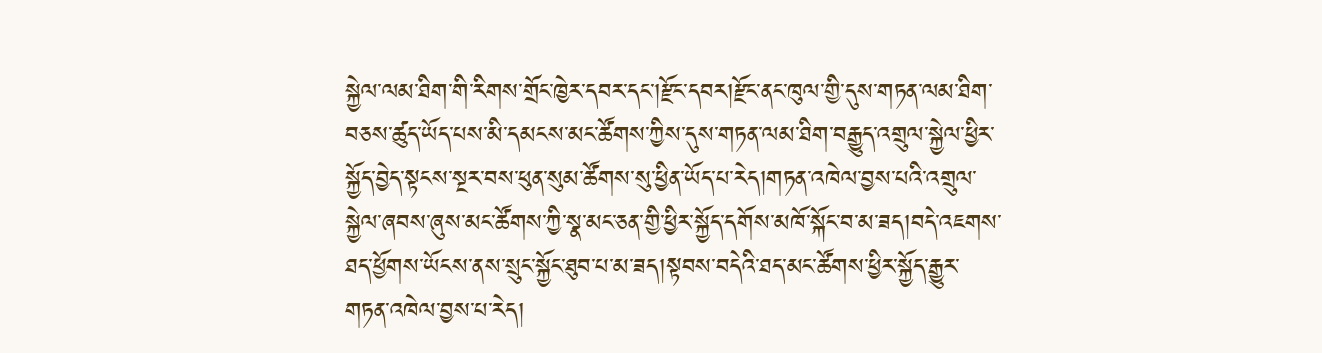སྐྱེལ་ལམ་ཐིག་གི་རིགས་གྲོང་ཁྱེར་དབར་དང་།རྫོང་དབར།རྫོང་ནང་ཁུལ་གྱི་དུས་གཏན་ལམ་ཐིག་བཅས་ཚུད་ཡོད་པས་མི་དམངས་མང་ཚོགས་ཀྱིས་དུས་གཏན་ལམ་ཐིག་བརྒྱུད་འགྲུལ་སྐྱེལ་ཕྱིར་སྐྱོད་བྱེད་སྟངས་སྔར་བས་ཕུན་སུམ་ཚོགས་སུ་ཕྱིན་ཡོད་པ་རེད།གཏན་འཁེལ་བྱས་པའི་འགྲུལ་སྐྱེལ་ཞབས་ཞུས་མང་ཚོགས་ཀྱི་སྣ་མང་ཅན་གྱི་ཕྱིར་སྐྱོད་དགོས་མཁོ་སྐོང་བ་མ་ཟད།བདེ་འཇགས་ཐད་ཕྱོགས་ཡོངས་ནས་སྲུང་སྐྱོང་ཐུབ་པ་མ་ཟད།སྟབས་བདེའི་ཐད་མང་ཚོགས་ཕྱིར་སྐྱོད་རྒྱུར་གཏན་འཁེལ་བྱས་པ་རེད།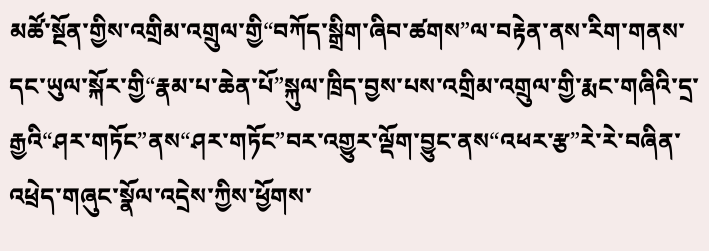མཚོ་སྔོན་གྱིས་འགྲིམ་འགྲུལ་གྱི“བཀོད་སྒྲིག་ཞིབ་ཚགས”ལ་བརྟེན་ནས་རིག་གནས་དང་ཡུལ་སྐོར་གྱི“རྣམ་པ་ཆེན་པོ”སྐུལ་ཁྲིད་བྱས་པས་འགྲིམ་འགྲུལ་གྱི་རྨང་གཞིའི་དྲ་རྒྱའི“ཤར་གཏོང”ནས“ཤར་གཏོང”བར་འགྱུར་ལྡོག་བྱུང་ནས“འཕར་རྩ”རེ་རེ་བཞིན་འཕྲེད་གཞུང་སྣོལ་འདྲེས་ཀྱིས་ཕྱོགས་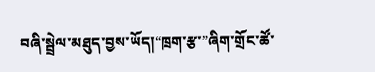བཞི་སྦྲེལ་མཐུད་བྱས་ཡོད།“ཁྲག་རྩ་”ཞིག་གྲོང་ཚོ་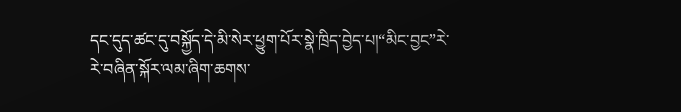དང་དུད་ཚང་དུ་བསྐྱོད་དེ་མི་སེར་ཕྱུག་པོར་སྣེ་ཁྲིད་བྱེད་པ།“མིང་བྱང”རེ་རེ་བཞིན་སྐོར་ལམ་ཞིག་ཆགས་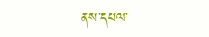ནས་དཔལ་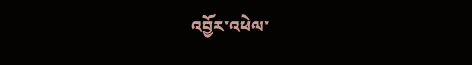འབྱོར་འཕེལ་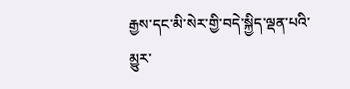རྒྱས་དང་མི་སེར་གྱི་བདེ་སྐྱིད་ལྡན་པའི་མྱུར་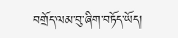བགྲོད་ལམ་བུ་ཞིག་བཏོད་ཡོད།